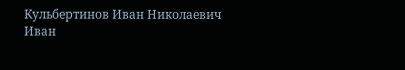Кульбертинов Иван Николаевич
Иван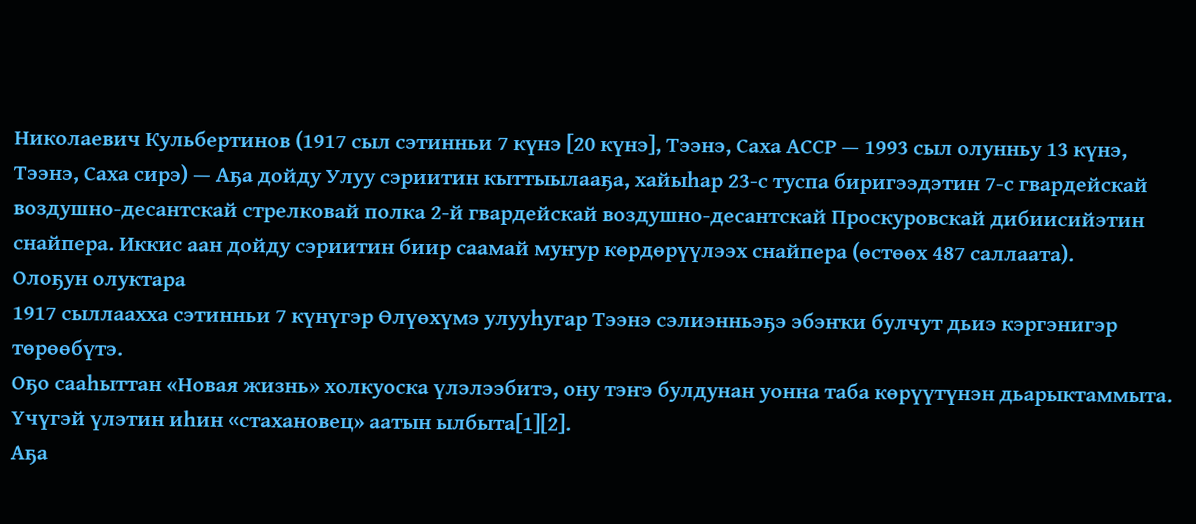Николаевич Кульбертинов (1917 сыл сэтинньи 7 күнэ [20 күнэ], Тээнэ, Саха АССР — 1993 сыл олунньу 13 күнэ, Тээнэ, Саха сирэ) — Аҕа дойду Улуу сэриитин кыттыылааҕа, хайыһар 23-с туспа биригээдэтин 7-с гвардейскай воздушно-десантскай стрелковай полка 2-й гвардейскай воздушно-десантскай Проскуровскай дибиисийэтин снайпера. Иккис аан дойду сэриитин биир саамай муҥур көрдөрүүлээх снайпера (өстөөх 487 саллаата).
Олоҕун олуктара
1917 сыллаахха сэтинньи 7 күнүгэр Өлүөхүмэ улууһугар Тээнэ сэлиэнньэҕэ эбэҥки булчут дьиэ кэргэнигэр төрөөбүтэ.
Оҕо сааһыттан «Новая жизнь» холкуоска үлэлээбитэ, ону тэҥэ булдунан уонна таба көрүүтүнэн дьарыктаммыта. Үчүгэй үлэтин иһин «cтахановец» аатын ылбыта[1][2].
Аҕа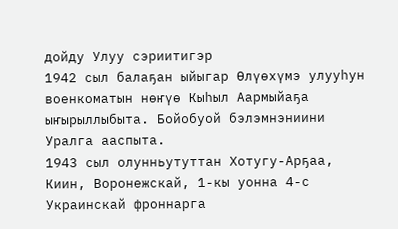дойду Улуу сэриитигэр
1942 сыл балаҕан ыйыгар Өлүөхүмэ улууһун военкоматын нөҥүө Кыһыл Аармыйаҕа ыҥырыллыбыта. Бойобуой бэлэмнэниини Уралга ааспыта.
1943 сыл олунньутуттан Хотугу-Арҕаа, Киин, Воронежскай, 1-кы уонна 4-с Украинскай фроннарга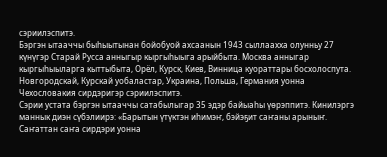сэриилэспитэ.
Бэргэн ытааччы быһыытынан бойобуой ахсаанын 1943 сыллаахха олунньу 27 күнүгэр Старай Русса анныгыр кыргыһыыга арыйбыта. Москва анныгар кыргыһыыларга кыттыбыта, Орёл, Курск, Киев, Винница куораттары босхолоспута. Новгородскай, Курскай уобаластар, Украина, Польша, Германия уонна Чехословакия сирдэригэр сэриилэспитэ.
Сэрии устата бэргэн ытааччы сатабылыгар 35 эдэр байыаһы үөрэппитэ. Кинилэргэ маннык диэн сүбэлиирэ: «Барытын үтүктэн иһимэҥ, бэйэҕит саҥаны арыныҥ. Саҥаттан саҥа сирдэри уонна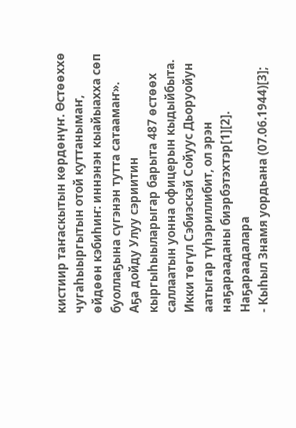кистиир таҥаскытын көрдөнүҥ. Өстөөххө чугаһыыргытын отой куттанымаҥ, өйдөөн кэбиһиҥ: иннэнэн кыайыахха сөп буоллаҕына сүгэнэн тутта сатаамаҥ».
Аҕа дойду Улуу сэриитин кыргыһыыларыгар барыта 487 өстөөх саллаатын уонна офицерын кыдыйбыта. Икки төгүл Сэбиэскэй Сойуус Дьоруойун аатыгар түһэриллибит, ол эрэн наҕарааданы биэрбэтэхтэр[1][2].
Наҕараадалара
- Кыһыл Знамя уордьана (07.06.1944)[3];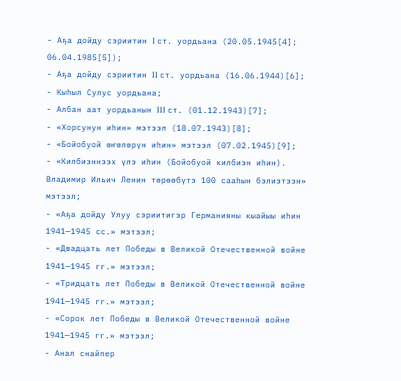- Аҕа дойду сэриитин I ст. уордьана (20.05.1945[4]; 06.04.1985[5]);
- Аҕа дойду сэриитин II ст. уордьана (16.06.1944)[6];
- Кыһыл Сулус уордьана;
- Албан аат уордьанын III ст. (01.12.1943)[7];
- «Хорсунун иһин» мэтээл (18.07.1943)[8];
- «Бойобуой өҥөлөрүн иһин» мэтээл (07.02.1945)[9];
- «Килбиэннээх үлэ иһин (Бойобуой килбиэн иһин). Владимир Ильич Ленин төрөөбүтэ 100 сааһын бэлиэтээн» мэтээл;
- «Аҕа дойду Улуу сэриитигэр Германияны кыайыы иһин 1941—1945 сс.» мэтээл;
- «Двадцать лет Победы в Великой Отечественной войне 1941—1945 гг.» мэтээл;
- «Тридцать лет Победы в Великой Отечественной войне 1941—1945 гг.» мэтээл;
- «Сорок лет Победы в Великой Отечественной войне 1941—1945 гг.» мэтээл;
- Анал снайпер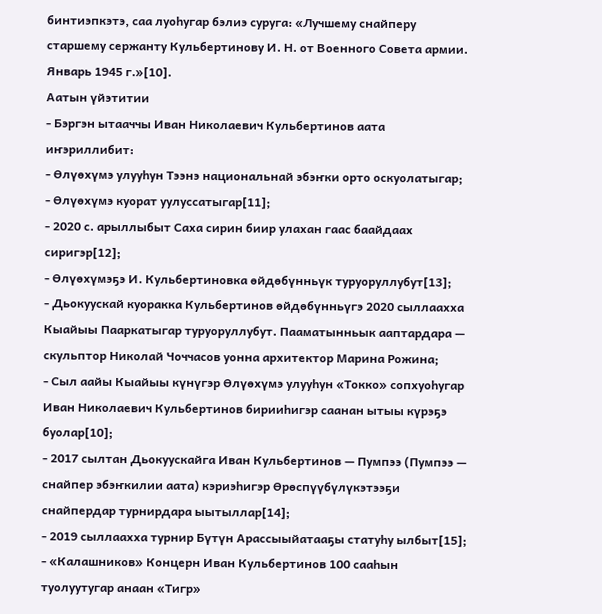бинтиэпкэтэ, саа луоһугар бэлиэ суруга: «Лучшему снайперу старшему сержанту Кульбертинову И. Н. от Военного Совета армии. Январь 1945 г.»[10].
Аатын үйэтитии
- Бэргэн ытааччы Иван Николаевич Кульбертинов аата иҥэриллибит:
- Өлүөхүмэ улууһун Тээнэ национальнай эбэҥки орто оскуолатыгар;
- Өлүөхүмэ куорат уулуссатыгар[11];
- 2020 с. арыллыбыт Саха сирин биир улахан гаас баайдаах сиригэр[12];
- Өлүөхүмэҕэ И. Кульбертиновка өйдөбүнньүк туруоруллубут[13];
- Дьокуускай куоракка Кульбертинов өйдөбүнньүгэ 2020 сыллаахха Кыайыы Пааркатыгар туруоруллубут. Пааматынньык ааптардара — скульптор Николай Чоччасов уонна архитектор Марина Рожина;
- Сыл аайы Кыайыы күнүгэр Өлүөхүмэ улууһун «Токко» сопхуоһугар Иван Николаевич Кульбертинов бирииһигэр саанан ытыы күрэҕэ буолар[10];
- 2017 сылтан Дьокуускайга Иван Кульбертинов — Пумпээ (Пумпээ — снайпер эбэҥкилии аата) кэриэһигэр Өрөспүүбүлүкэтээҕи снайпердар турнирдара ыытыллар[14];
- 2019 сыллаахха турнир Бүтүн Арассыыйатааҕы статуһу ылбыт[15];
- «Калашников» Концерн Иван Кульбертинов 100 сааһын туолуутугар анаан «Тигр»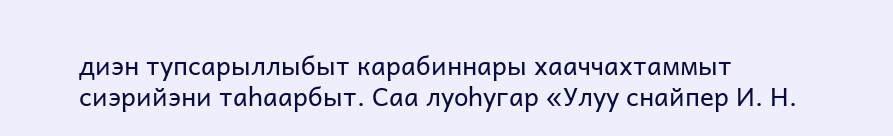диэн тупсарыллыбыт карабиннары хааччахтаммыт сиэрийэни таһаарбыт. Саа луоһугар «Улуу снайпер И. Н.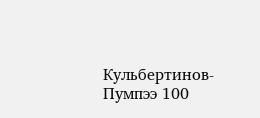Кульбертинов-Пумпээ 100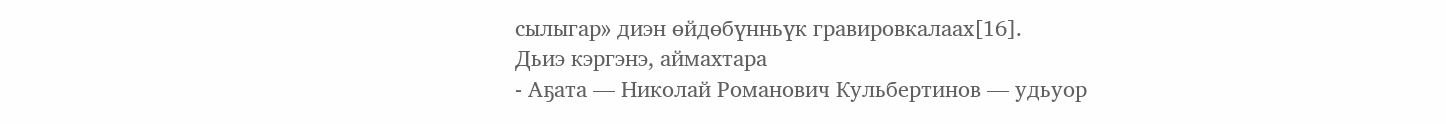сылыгар» диэн өйдөбүнньүк гравировкалаах[16].
Дьиэ кэргэнэ, аймахтара
- Аҕата — Николай Романович Кульбертинов — удьуор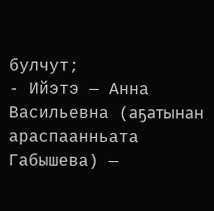булчут;
- Ийэтэ — Анна Васильевна (аҕатынан араспаанньата Габышева) —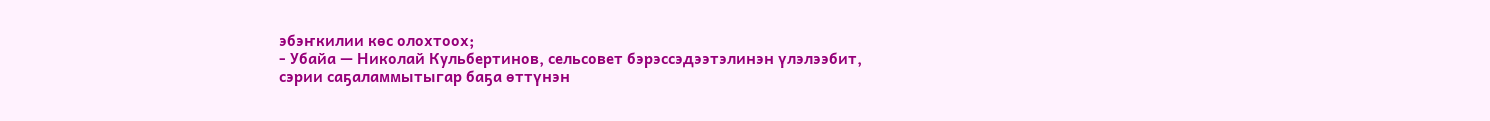эбэҥкилии көс олохтоох;
- Убайа — Николай Кульбертинов, сельсовет бэрэссэдээтэлинэн үлэлээбит, сэрии саҕаламмытыгар баҕа өттүнэн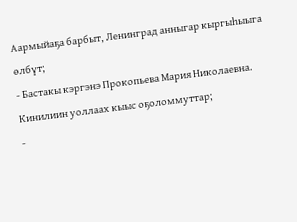Аармыйаҕа барбыт, Ленинград анныгар кыргыһыыга өлбүт;
- Бастакы кэргэнэ Прокопьева Мария Николаевна. Кинилиин уоллаах кыыс оҕоломмуттар;
-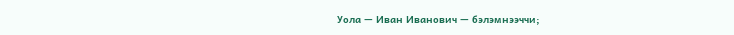Уола — Иван Иванович — бэлэмнээччи;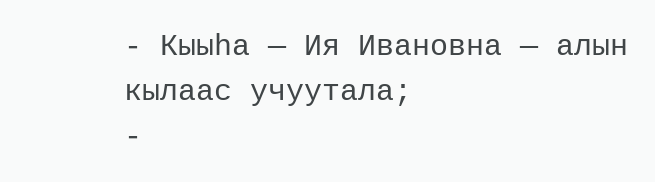- Кыыһа — Ия Ивановна — алын кылаас учуутала;
-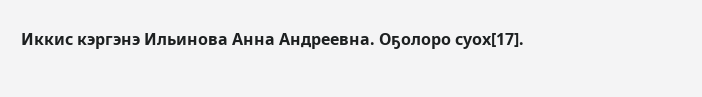Иккис кэргэнэ Ильинова Анна Андреевна. Оҕолоро суох[17].